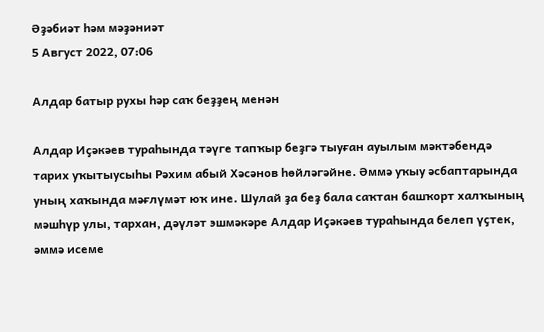Әҙәбиәт һәм мәҙәниәт
5 Август 2022, 07:06

Алдар батыр рухы һәр саҡ беҙҙең менән

Алдар Иҫәкәев тураһында тәүге тапҡыр беҙгә тыуған ауылым мәктәбендә тарих уҡытыусыһы Рәхим абый Хәсәнов һөйләгәйне. Әммә уҡыу әсбаптарында уның хаҡында мәғлүмәт юҡ ине. Шулай ҙа беҙ бала саҡтан башҡорт халҡының мәшһүр улы, тархан, дәүләт эшмәкәре Алдар Иҫәкәев тураһында белеп үҫтек, әммә исеме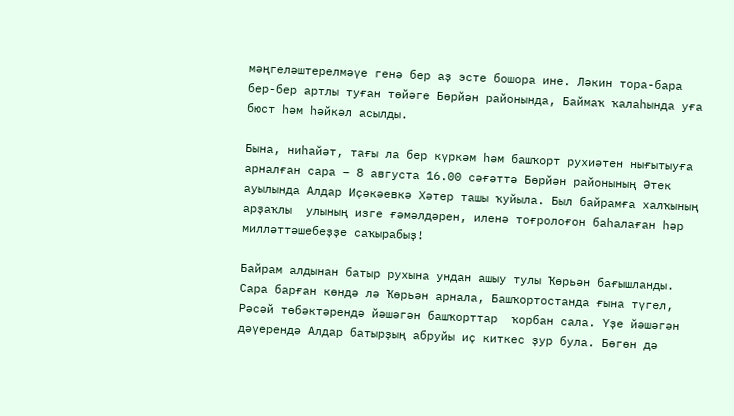мәңгеләштерелмәүе генә бер аҙ эсте бошора ине. Ләкин тора-бара бер-бер артлы туған төйәге Бөрйән районында, Баймаҡ ҡалаһында уға бюст һәм һәйкәл асылды.

Бына, ниһайәт, тағы ла бер күркәм һәм башҡорт рухиәтен нығытыуға  арналған сара – 8 августа 16.00 сәғәттә Бөрйән районының Әтек ауылында Алдар Иҫәкәевкә Хәтер ташы ҡуйыла. Был байрамға халҡының арҙаҡлы  улының изге ғәмәлдәрен, иленә тоғролоғон баһалаған һәр милләттәшебеҙҙе саҡырабыҙ!

Байрам алдынан батыр рухына ундан ашыу тулы Ҡөрьән бағышланды. Сара барған көндә лә Ҡөрьән арнала, Башҡортостанда ғына түгел, Рәсәй төбәктәрендә йәшәгән башҡорттар  ҡорбан сала. Үҙе йәшәгән дәүерендә Алдар батырҙың абруйы иҫ киткес ҙур була. Бөгөн дә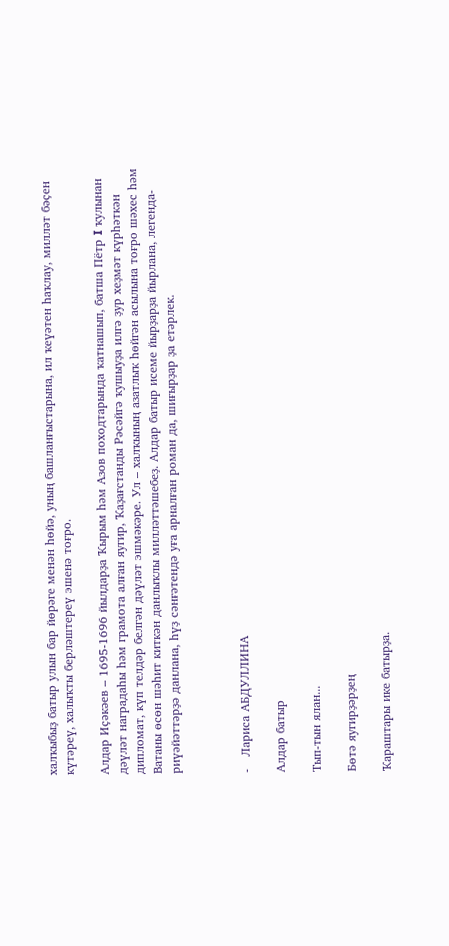халҡыбыҙ батыр улын бар йөрәге менән һөйә, уның башланғыстарына, ил ҡеүәтен һаҡлау, милләт бәҫен күтәреү, халыҡты берләштереү эшенә тоғро.

Алдар Иҫәкәев – 1695-1696 йылдарҙа Ҡырым һәм Азов походтарында ҡатнашып, батша Пётр I ҡулынан дәүләт наградаһы һәм грамота алған яугир, Ҡаҙағстанды Рәсәйгә ҡушыуҙа илгә ҙур хеҙмәт күрһәткән дипломат, күп телдәр белгән дәүләт эшмәкәре. Ул – халҡының азатлыҡ һөйгән асылына тоғро шәхес һәм Ватаны өсөн шәһит киткән данлыҡлы милләттәшебеҙ. Алдар батыр исеме йырҙарҙа йырлана, легенда-риүәйәттәрҙә данлана, һүҙ сәнғәтендә уға арналған роман да, шиғырҙар ҙа етәрлек.



-   Лариса АБДУЛЛИНА

Алдар батыр

Тып-тын ялан...

Бөтә яугирҙәрҙең

Ҡараштары ике батырҙа.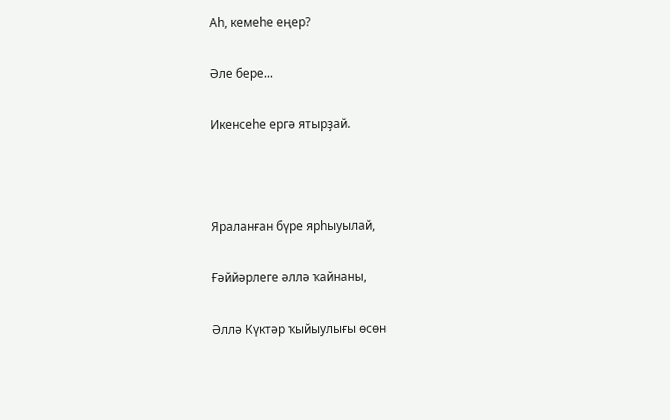Аһ, кемеһе еңер?

Әле бере...

Икенсеһе ергә ятырҙай.



Яраланған бүре ярһыуылай,

Ғәййәрлеге әллә ҡайнаны,

Әллә Күктәр ҡыйыулығы өсөн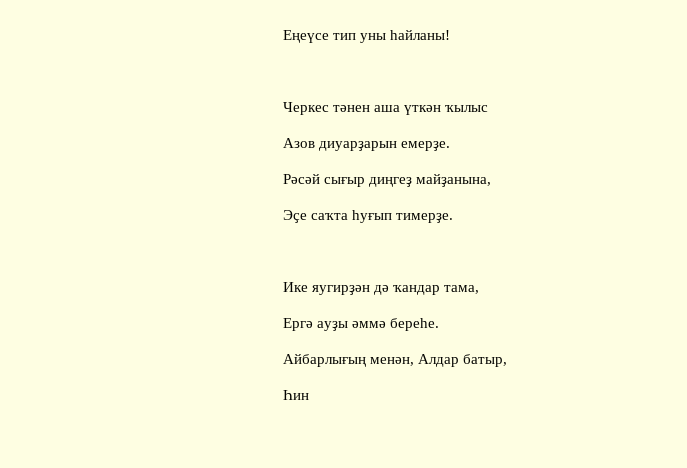Еңеүсе тип уны һайланы!



Черкес тәнен аша үткән ҡылыс

Азов диуарҙарын емерҙе.

Рәсәй сығыр диңгеҙ майҙанына,

Эҫе саҡта һуғып тимерҙе.



Ике яугирҙән дә ҡандар тама,

Ергә ауҙы әммә береһе.

Айбарлығың менән, Алдар батыр,

Һин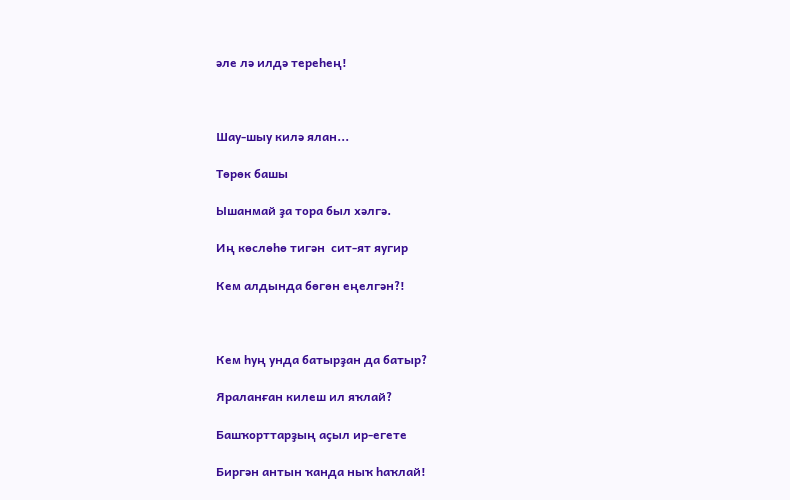әле лә илдә тереһең!



Шау-шыу килә ялан...

Төрөк башы

Ышанмай ҙа тора был хәлгә.

Иң көслөһө тигән  сит-ят яугир

Кем алдында бөгөн еңелгән?!



Кем һуң унда батырҙан да батыр?

Яраланған килеш ил яҡлай?

Башҡорттарҙың аҫыл ир-егете

Биргән антын ҡанда ныҡ һаҡлай!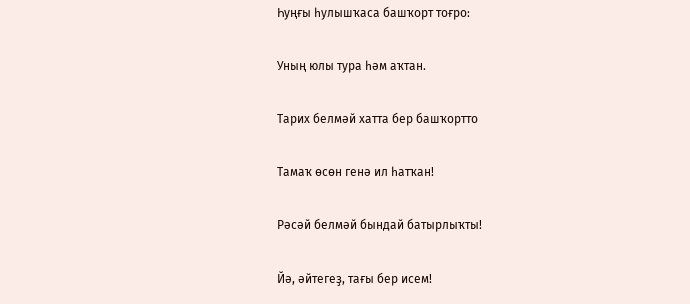Һуңғы һулышҡаса башҡорт тоғро:

Уның юлы тура һәм аҡтан.

Тарих белмәй хатта бер башҡортто

Тамаҡ өсөн генә ил һатҡан!

Рәсәй белмәй бындай батырлыҡты!

Йә, әйтегеҙ, тағы бер исем!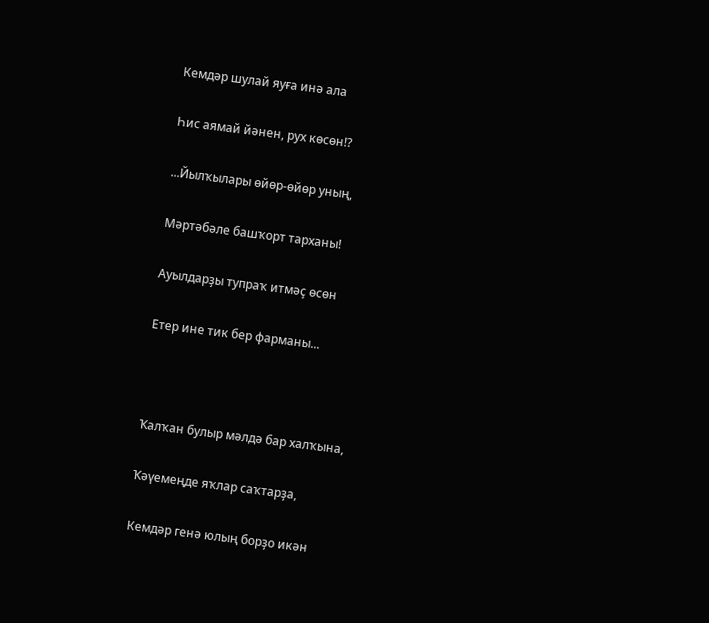Кемдәр шулай яуға инә ала

Һис аямай йәнен, рух көсөн!?

...Йылҡылары өйөр-өйөр уның,

Мәртәбәле башҡорт тарханы!

Ауылдарҙы тупраҡ итмәҫ өсөн

Етер ине тик бер фарманы...



Ҡалҡан булыр мәлдә бар халҡына,

Ҡәүемеңде яҡлар саҡтарҙа,

Кемдәр генә юлың борҙо икән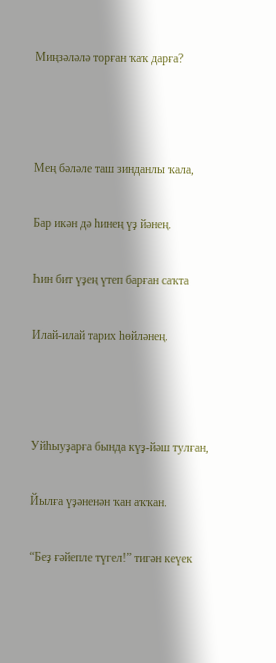Миңзәләлә торған ҡаҡ дарға?



Мең бәләле таш зинданлы ҡала,

Бар икән дә һинең үҙ йәнең.

Һин бит үҙең үтеп барған саҡта

Илай-илай тарих һөйләнең.



Уйһыуҙарға бында күҙ-йәш тулған,

Йылға үҙәненән ҡан аҡҡан.

“Беҙ ғәйепле түгел!” тигән кеүек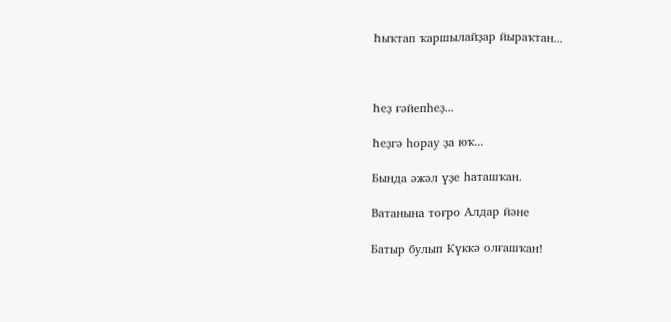Һыҡтап ҡаршылайҙар йыраҡтан...



Һеҙ ғәйепһеҙ...

Һеҙгә һорау ҙа юҡ...

Бында әжәл үҙе һаташҡан.

Ватанына тоғро Алдар йәне

Батыр булып Күккә олғашҡан!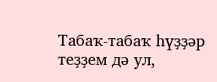Табаҡ-табаҡ һүҙҙәр теҙҙем дә ул,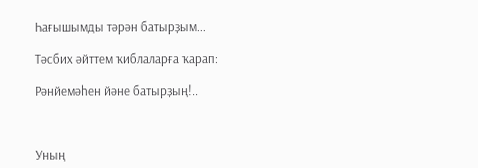Һағышымды тәрән батырҙым...

Тәсбих әйттем ҡиблаларға ҡарап:

Рәнйемәһен йәне батырҙың!..



Уның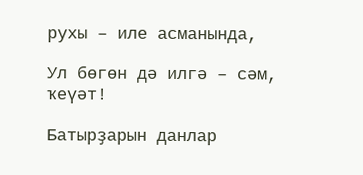рухы – иле асманында,

Ул бөгөн дә илгә – сәм, ҡеүәт!

Батырҙарын данлар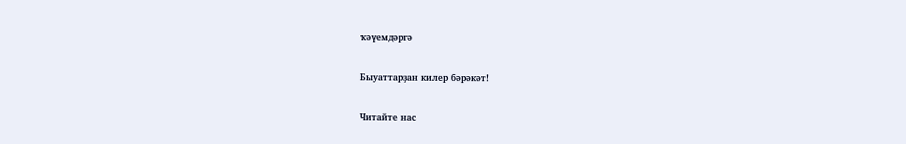ҡәүемдәргә

Быуаттарҙан килер бәрәкәт!

Читайте нас